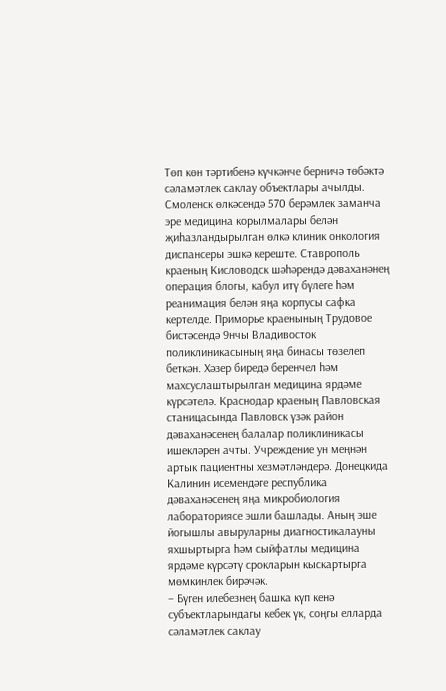Төп көн тәртибенә күчкәнче берничә төбәктә сәламәтлек саклау объектлары ачылды. Смоленск өлкәсендә 570 берәмлек заманча эре медицина корылмалары белән җиһазландырылган өлкә клиник онкология диспансеры эшкә кереште. Ставрополь краеның Кисловодск шәһәрендә дәваханәнең операция блогы, кабул итү бүлеге һәм реанимация белән яңа корпусы сафка кертелде. Приморье краенының Трудовое бистәсендә 9нчы Владивосток поликлиникасының яңа бинасы төзелеп беткән. Хәзер биредә беренчел һәм махсуслаштырылган медицина ярдәме күрсәтелә. Краснодар краеның Павловская станицасында Павловск үзәк район дәваханәсенең балалар поликлиникасы ишекләрен ачты. Учреждение ун меңнән артык пациентны хезмәтләндерә. Донецкида Калинин исемендәге республика дәваханәсенең яңа микробиология лабораториясе эшли башлады. Аның эше йогышлы авыруларны диагностикалауны яхшыртырга һәм сыйфатлы медицина ярдәме күрсәтү срокларын кыскартырга мөмкинлек бирәчәк.
– Бүген илебезнең башка күп кенә субъектларындагы кебек үк, соңгы елларда сәламәтлек саклау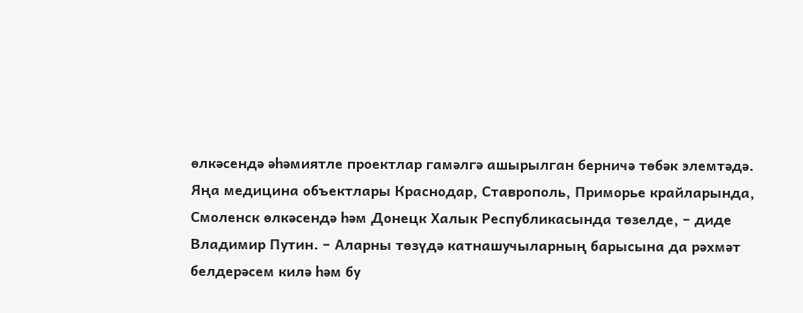өлкәсендә әһәмиятле проектлар гамәлгә ашырылган берничә төбәк элемтәдә. Яңа медицина объектлары Краснодар, Ставрополь, Приморье крайларында, Смоленск өлкәсендә һәм Донецк Халык Республикасында төзелде, – диде Владимир Путин. – Аларны төзүдә катнашучыларның барысына да рәхмәт белдерәсем килә һәм бу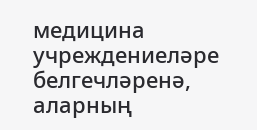медицина учреждениеләре белгечләренә, аларның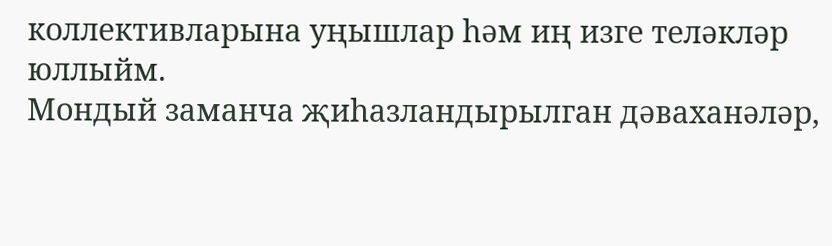коллективларына уңышлар һәм иң изге теләкләр юллыйм.
Мондый заманча җиһазландырылган дәваханәләр,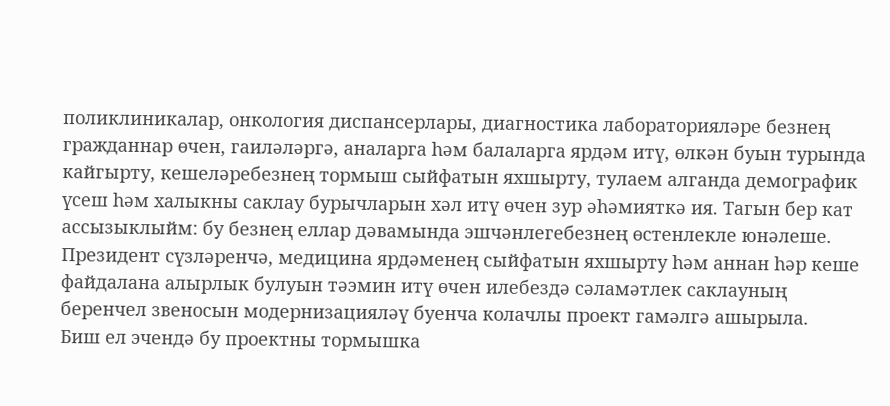поликлиникалар, онкология диспансерлары, диагностика лабораторияләре безнең гражданнар өчен, гаиләләргә, аналарга һәм балаларга ярдәм итү, өлкән буын турында кайгырту, кешеләребезнең тормыш сыйфатын яхшырту, тулаем алганда демографик үсеш һәм халыкны саклау бурычларын хәл итү өчен зур әһәмияткә ия. Тагын бер кат ассызыклыйм: бу безнең еллар дәвамында эшчәнлегебезнең өстенлекле юнәлеше.
Президент сүзләренчә, медицина ярдәменең сыйфатын яхшырту һәм аннан һәр кеше файдалана алырлык булуын тәэмин итү өчен илебездә сәламәтлек саклауның беренчел звеносын модернизацияләү буенча колачлы проект гамәлгә ашырыла.
Биш ел эчендә бу проектны тормышка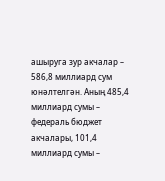ашыруга зур акчалар – 586,8 миллиард сум юнәлтелгән. Аның 485,4 миллиард сумы – федераль бюджет акчалары, 101,4 миллиард сумы –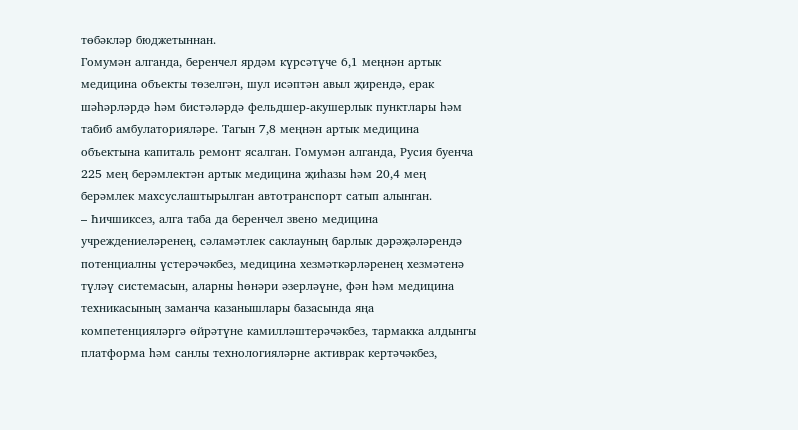төбәкләр бюджетыннан.
Гомумән алганда, беренчел ярдәм күрсәтүче 6,1 меңнән артык медицина объекты төзелгән, шул исәптән авыл җирендә, ерак шәһәрләрдә һәм бистәләрдә фельдшер-акушерлык пунктлары һәм табиб амбулаторияләре. Тагын 7,8 меңнән артык медицина объектына капиталь ремонт ясалган. Гомумән алганда, Русия буенча 225 мең берәмлектән артык медицина җиһазы һәм 20,4 мең берәмлек махсуслаштырылган автотранспорт сатып алынган.
– Һичшиксез, алга таба да беренчел звено медицина учреждениеләренең, сәламәтлек саклауның барлык дәрәҗәләрендә потенциалны үстерәчәкбез, медицина хезмәткәрләренең хезмәтенә түләү системасын, аларны һөнәри әзерләүне, фән һәм медицина техникасының заманча казанышлары базасында яңа компетенцияләргә өйрәтүне камилләштерәчәкбез, тармакка алдынгы платформа һәм санлы технологияләрне активрак кертәчәкбез,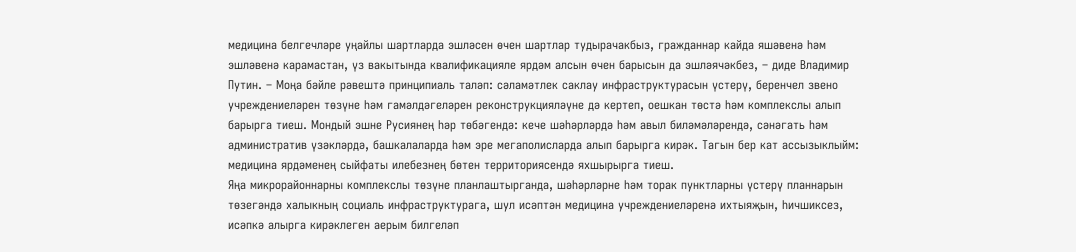медицина белгечләре уңайлы шартларда эшләсен өчен шартлар тудырачакбыз, гражданнар кайда яшәвенә һәм эшләвенә карамастан, үз вакытында квалификацияле ярдәм алсын өчен барысын да эшләячәкбез, – диде Владимир Путин. – Моңа бәйле рәвештә принципиаль таләп: сәламәтлек саклау инфраструктурасын үстерү, беренчел звено учреждениеләрен төзүне һәм гамәлдәгеләрен реконструкцияләүне дә кертеп, оешкан төстә һәм комплекслы алып барырга тиеш. Мондый эшне Русиянең һәр төбәгендә: кече шәһәрләрдә һәм авыл биләмәләрендә, сәнәгать һәм административ үзәкләрдә, башкалаларда һәм эре мегаполисларда алып барырга кирәк. Тагын бер кат ассызыклыйм: медицина ярдәменең сыйфаты илебезнең бөтен территориясендә яхшырырга тиеш.
Яңа микрорайоннарны комплекслы төзүне планлаштырганда, шәһәрләрне һәм торак пунктларны үстерү планнарын төзегәндә халыкның социаль инфраструктурага, шул исәптән медицина учреждениеләренә ихтыяҗын, һичшиксез, исәпкә алырга кирәклеген аерым билгеләп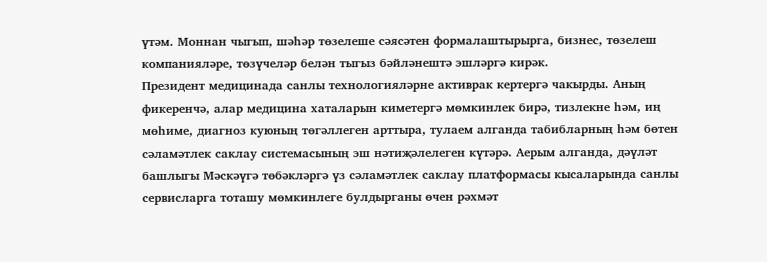үтәм. Моннан чыгып, шәһәр төзелеше сәясәтен формалаштырырга, бизнес, төзелеш компанияләре, төзүчеләр белән тыгыз бәйләнештә эшләргә кирәк.
Президент медицинада санлы технологияләрне активрак кертергә чакырды. Аның фикеренчә, алар медицина хаталарын киметергә мөмкинлек бирә, тизлекне һәм, иң мөһиме, диагноз куюның төгәллеген арттыра, тулаем алганда табибларның һәм бөтен сәламәтлек саклау системасының эш нәтиҗәлелеген күтәрә. Аерым алганда, дәүләт башлыгы Мәскәүгә төбәкләргә үз сәламәтлек саклау платформасы кысаларында санлы сервисларга тоташу мөмкинлеге булдырганы өчен рәхмәт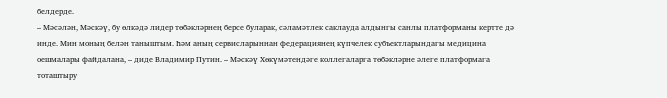белдерде.
– Мәсәлән, Мәскәү, бу өлкәдә лидер төбәкләрнең берсе буларак, сәламәтлек саклауда алдынгы санлы платформаны кертте дә инде. Мин моның белән таныштым. Һәм аның сервисларыннан федерациянең күпчелек субъектларындагы медицина оешмалары файдалана, – диде Владимир Путин. – Мәскәү Хөкүмәтендәге коллегаларга төбәкләрне әлеге платформага тоташтыру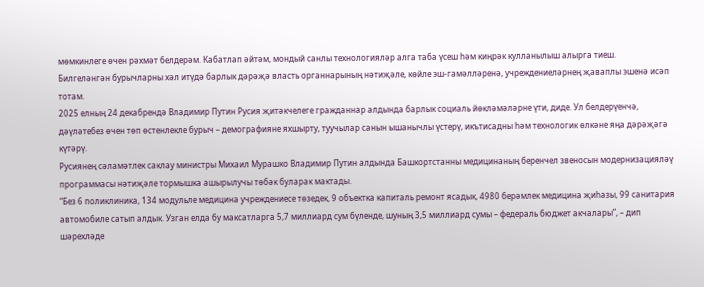мөмкинлеге өчен рәхмәт белдерәм. Кабатлап әйтәм, мондый санлы технологияләр алга таба үсеш һәм киңрәк кулланылыш алырга тиеш.
Билгеләнгән бурычларны хәл итүдә барлык дәрәҗә власть органнарының нәтиҗәле, көйле эш-гамәлләренә, учреждениеләрнең җаваплы эшенә исәп тотам.
2025 елның 24 декабрендә Владимир Путин Русия җитәкчелеге гражданнар алдында барлык социаль йөкләмәләрне үти, диде. Ул белдерүенчә, дәүләтебез өчен төп өстенлекле бурыч – демографияне яхшырту, туучылар санын ышанычлы үстерү, икътисадны һәм технологик өлкәне яңа дәрәҗәгә күтәрү.
Русиянең сәламәтлек саклау министры Михаил Мурашко Владимир Путин алдында Башкортстанны медицинаның беренчел звеносын модернизацияләү программасы нәтиҗәле тормышка ашырылучы төбәк буларак мактады.
“Без 6 поликлиника, 134 модульле медицина учреждениесе төзедек, 9 объектка капиталь ремонт ясадык, 4980 берәмлек медицина җиһазы, 99 санитария автомобиле сатып алдык. Узган елда бу максатларга 5,7 миллиард сум бүленде, шуның 3,5 миллиард сумы – федераль бюджет акчалары”, – дип шәрехләде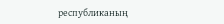республиканың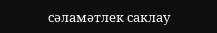сәламәтлек саклау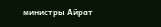министры Айрат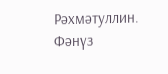Рәхмәтуллин.
Фәнүз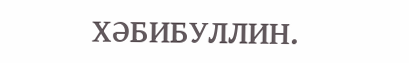ХӘБИБУЛЛИН.